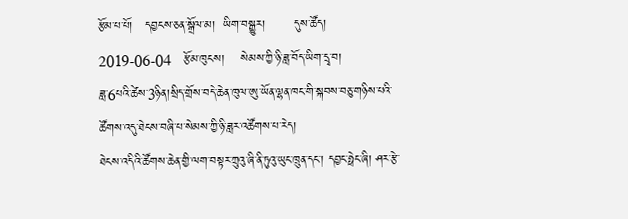རྩོམ་པ་པོ།   དབྱངས་ཅན་སྒྲོལ་མ།  ཡིག་བསྒྱུར།       དུས་ཚོད།   2019-06-04   རྩོམ་ཁུངས།    སེམས་ཀྱི་ཉི་ཟླ་བོད་ཡིག་དྲྭ་བ།
ཟླ་6པའི་ཚེས་3ཉིན།སྲིད་གྲོས་བདེ་ཆེན་ཁུལ་ཨུ་ཡོན་ལྷན་ཁང་གི་སྐབས་བཅུ་གཉིས་པའི་ཚོགས་འདུ་ཐེངས་བཞི་པ་སེམས་ཀྱི་ཉི་ཟླར་འཚོགས་པ་རེད།
ཐེངས་འདིའི་ཚོགས་ཆེན་གྱི་ལག་བསྟར་ཀྲུའུ་ཞི་ནི་ཏུའུ་ཡུང་ཁྲུན་དང་། དབྱང་ཧྥེང་ཞི། ཤར་རྩེ་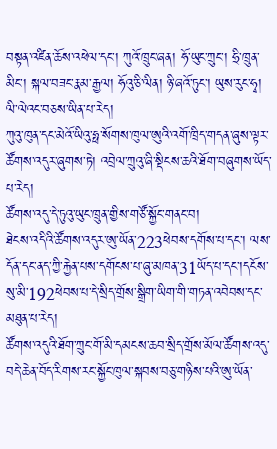བསྟན་འཛིན་ཆོས་འཕེལ་དང་། ཀུའོ་ཁྲུང་ཞན། ཧོ་ཡུང་ཀྲུང་། ཧྲི་ཁྲུན་མིང་། སྐལ་བཟང་རྣམ་རྒྱལ། ཧོའུ་ཅི་ལིན། ཉི་ཞའོ་ཏུང་། ཡུས་རུང་ཧྭ། ལི་ལེའང་བཅས་ཡིན་པ་རེད།
ཀུའུ་ཁུན་དང་མེའོ་ཡིའུ་ཧྥ་སོགས་ཁུལ་ཨུའི་འགོ་ཁྲིད་གདན་ཞུས་ལྟར་ཚོགས་འདུར་ཞུགས་ཏེ། འབྲེལ་ཀྲུའུ་ཞི་སྡིངས་ཆའི་ཐོག་བཞུགས་ཡོད་པ་རེད།
ཚོགས་འདུ་དེ་ཏུའུ་ཡུང་ཁྲུན་གྱིས་གཙོ་སྐྱོང་གནང་བ།
ཐེངས་འདིའི་ཚོགས་འདུར་ཨུ་ཡོན་223ཕེབས་དགོས་པ་དང་། ལས་དོན་དང་ནད་ཀྱི་རྐྱེན་པས་དགོངས་པ་ཞུ་མཁན་31ཡོད་པ་དང་།དངོས་སུ་མི་192ཕེབས་པ་དེ་སྲིད་གྲོས་སྒྲིག་ཡིག་གི་གཏན་འབེབས་དང་མཐུན་པ་རེད།
ཚོགས་འདུའི་ཐོག་ཀྲུང་གོ་མི་དམངས་ཆབ་སྲིད་གྲོས་མོལ་ཚོགས་འདུ་བདེ་ཆེན་བོད་རིགས་རང་སྐྱོང་ཁུལ་སྐབས་བཅུ་གཉིས་པའི་ཨུ་ཡོན་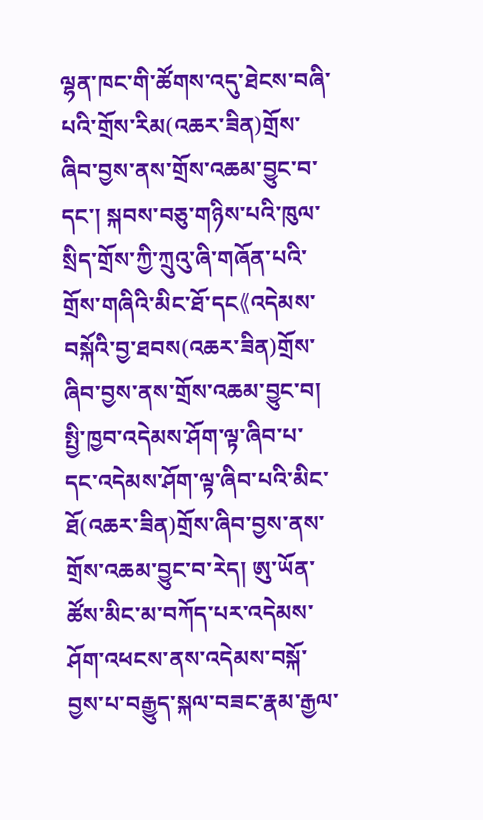ལྷན་ཁང་གི་ཚོགས་འདུ་ཐེངས་བཞི་པའི་གྲོས་རིམ(འཆར་ཟིན)གྲོས་ཞིབ་བྱས་ནས་གྲོས་འཆམ་བྱུང་བ་དང་། སྐབས་བཅུ་གཉིས་པའི་ཁུལ་སྲིད་གྲོས་ཀྱི་ཀྲུའུ་ཞི་གཞོན་པའི་གྲོས་གཞིའི་མིང་ཐོ་དང《འདེམས་བསྐོའི་བྱ་ཐབས(འཆར་ཟིན)གྲོས་ཞིབ་བྱས་ནས་གྲོས་འཆམ་བྱུང་བ། སྤྱི་ཁྱབ་འདེམས་ཤོག་ལྟ་ཞིབ་པ་དང་འདེམས་ཤོག་ལྟ་ཞིབ་པའི་མིང་ཐོ(འཆར་ཟིན)གྲོས་ཞིབ་བྱས་ནས་གྲོས་འཆམ་བྱུང་བ་རེད། ཨུ་ཡོན་ཚོས་མིང་མ་བཀོད་པར་འདེམས་ཤོག་འཕངས་ནས་འདེམས་བསྐོ་བྱས་པ་བརྒྱུད་སྐལ་བཟང་རྣམ་རྒྱལ་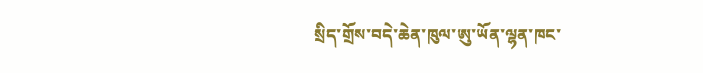སྲིད་གྲོས་བདེ་ཆེན་ཁུལ་ཨུ་ཡོན་ལྷན་ཁང་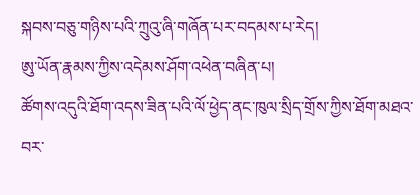སྐབས་བཅུ་གཉིས་པའི་ཀྲུའུ་ཞི་གཞོན་པར་བདམས་པ་རེད།
ཨུ་ཡོན་རྣམས་ཀྱིས་འདེམས་ཤོག་འཕེན་བཞིན་པ།
ཚོགས་འདུའི་ཐོག་འདས་ཟིན་པའི་ལོ་ཕྱེད་ནང་ཁུལ་སྲིད་གྲོས་ཀྱིས་ཐོག་མཐའ་བར་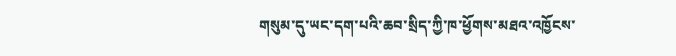གསུམ་དུ་ཡང་དག་པའི་ཆབ་སྲིད་ཀྱི་ཁ་ཕྱོགས་མཐའ་འཁྱོངས་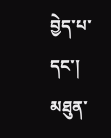བྱེད་པ་དང་། མཐུན་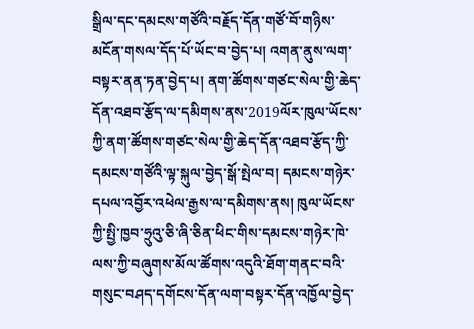སྒྲིལ་དང་དམངས་གཙོའི་བརྗོད་དོན་གཙོ་བོ་གཉིས་མངོན་གསལ་དོད་པོ་ཡོང་བ་བྱེད་པ། འགན་ནུས་ལག་བསྟར་ནན་ཏན་བྱེད་པ། ནག་ཚོགས་གཙང་སེལ་གྱི་ཆེད་དོན་འཐབ་རྩོད་ལ་དམིགས་ནས་2019ལོར་ཁུལ་ཡོངས་ཀྱི་ནག་ཚོགས་གཙང་སེལ་གྱི་ཆེད་དོན་འཐབ་རྩོད་ཀྱི་དམངས་གཙོའི་ལྟ་སྐུལ་བྱེད་སྒོ་སྤེལ་བ། དམངས་གཉེར་དཔལ་འབྱོར་འཕེལ་རྒྱས་ལ་དམིགས་ནས། ཁུལ་ཡོངས་ཀྱི་སྤྱི་ཁྱབ་ཧྲུའུ་ཅི་ཞི་ཅིན་ཕིང་གིས་དམངས་གཉེར་ཁེ་ལས་ཀྱི་བཞུགས་མོལ་ཚོགས་འདུའི་ཐོག་གནང་བའི་གསུང་བཤད་དགོངས་དོན་ལག་བསྟར་དོན་འཁྱོལ་བྱེད་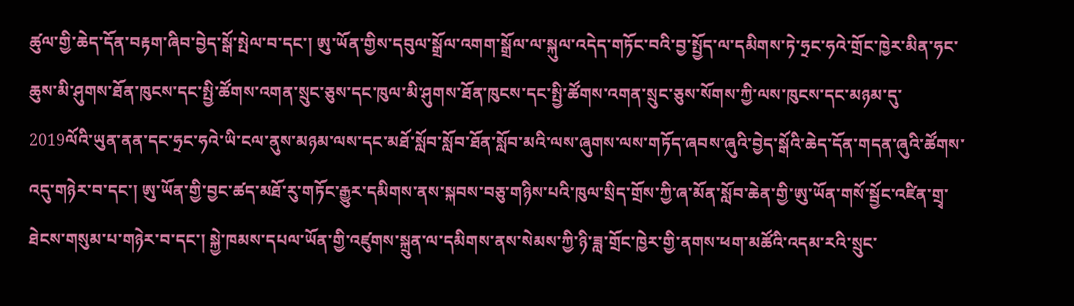ཚུལ་གྱི་ཆེད་དོན་བརྟག་ཞིབ་བྱེད་སྒོ་སྤེལ་བ་དང་། ཨུ་ཡོན་གྱིས་དབུལ་སྒྲོལ་འགག་སྒྲོལ་ལ་སྐུལ་འདེད་གཏོང་བའི་བྱ་སྤྱོད་ལ་དམིགས་ཏེ་ཧྲང་ཧའེ་གྲོང་ཁྱེར་མིན་ཧང་ཆུས་མི་ཤུགས་ཐོན་ཁུངས་དང་སྤྱི་ཚོགས་འགན་སྲུང་ཅུས་དང་ཁུལ་མི་ཤུགས་ཐོན་ཁུངས་དང་སྤྱི་ཚོགས་འགན་སྲུང་ཅུས་སོགས་ཀྱི་ལས་ཁུངས་དང་མཉམ་དུ་2019ལོའི་ཡུན་ནན་དང་ཧྲང་ཧའེ་ཡི་ངལ་ནུས་མཉམ་ལས་དང་མཐོ་སློབ་སློབ་ཐོན་སློབ་མའི་ལས་ཞུགས་ལས་གཏོད་ཞབས་ཞུའི་བྱེད་སྒོའི་ཆེད་དོན་གདན་ཞུའི་ཚོགས་འདུ་གཉེར་བ་དང་། ཨུ་ཡོན་གྱི་བྱང་ཚད་མཐོ་རུ་གཏོང་རྒྱུར་དམིགས་ནས་སྐབས་བཅུ་གཉིས་པའི་ཁུལ་སྲིད་གྲོས་ཀྱི་ཞ་མོན་སློབ་ཆེན་གྱི་ཨུ་ཡོན་གསོ་སྦྱོང་འཛིན་གྲྭ་ཐེངས་གསུམ་པ་གཉེར་བ་དང་། སྐྱེ་ཁམས་དཔལ་ཡོན་གྱི་འཛུགས་སྐྲུན་ལ་དམིགས་ནས་སེམས་ཀྱི་ཉི་ཟླ་གྲོང་ཁྱེར་གྱི་ནགས་ཕག་མཚོའི་འདམ་རའི་སྲུང་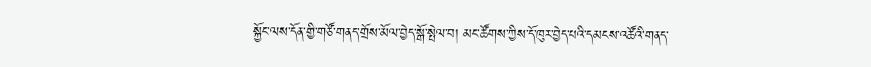སྐྱོང་ལས་དོན་གྱི་གཙོ་གནད་གྲོས་མོལ་བྱེད་སྒོ་སྤེལ་བ། མང་ཚོགས་ཀྱིས་དོ་ཁུར་བྱེད་པའི་དམངས་འཚོའི་གནད་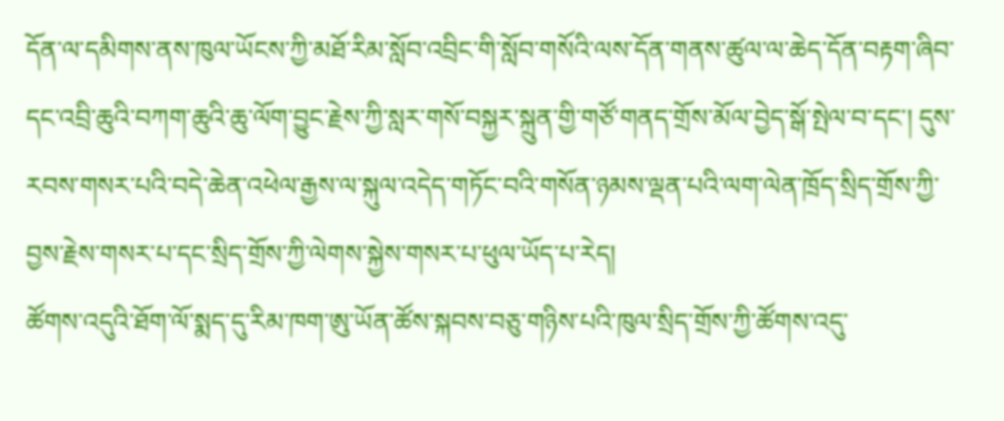དོན་ལ་དམིགས་ནས་ཁུལ་ཡོངས་ཀྱི་མཐོ་རིམ་སློབ་འབྲིང་གི་སློབ་གསོའི་ལས་དོན་གནས་ཚུལ་ལ་ཆེད་དོན་བརྟག་ཞིབ་དང་འབྲི་ཆུའི་བཀག་ཆུའི་ཆུ་ལོག་བྱུང་རྗེས་ཀྱི་སླར་གསོ་བསྐྱར་སྐྲུན་གྱི་གཙོ་གནད་གྲོས་མོལ་བྱེད་སྒོ་སྤེལ་བ་དང་། དུས་རབས་གསར་པའི་བདེ་ཆེན་འཕེལ་རྒྱས་ལ་སྐུལ་འདེད་གཏོང་བའི་གསོན་ཉམས་ལྡན་པའི་ལག་ལེན་ཁྲོད་སྲིད་གྲོས་ཀྱི་བྱས་རྗེས་གསར་པ་དང་སྲིད་གྲོས་ཀྱི་ལེགས་སྐྱེས་གསར་པ་ཕུལ་ཡོད་པ་རེད།
ཚོགས་འདུའི་ཐོག་ལོ་སྨད་དུ་རིམ་ཁག་ཨུ་ཡོན་ཚོས་སྐབས་བཅུ་གཉིས་པའི་ཁུལ་སྲིད་གྲོས་ཀྱི་ཚོགས་འདུ་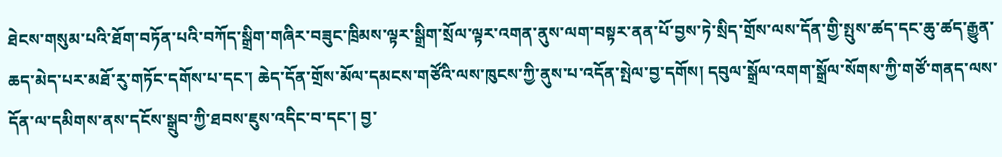ཐེངས་གསུམ་པའི་ཐོག་བཏོན་པའི་བཀོད་སྒྲིག་གཞིར་བཟུང་ཁྲིམས་ལྟར་སྒྲིག་སྲོལ་ལྟར་འགན་ནུས་ལག་བསྟར་ནན་པོ་བྱས་ཏེ་སྲིད་གྲོས་ལས་དོན་གྱི་སྤུས་ཚད་དང་ཆུ་ཚད་རྒྱུན་ཆད་མེད་པར་མཐོ་རུ་གཏོང་དགོས་པ་དང་། ཆེད་དོན་གྲོས་མོལ་དམངས་གཙོའི་ལས་ཁུངས་ཀྱི་ནུས་པ་འདོན་སྤེལ་བྱ་དགོས། དབུལ་སྒྲོལ་འགག་སྒྲོལ་སོགས་ཀྱི་གཙོ་གནད་ལས་དོན་ལ་དམིགས་ནས་དངོས་སྒྲུབ་ཀྱི་ཐབས་ཇུས་འདིང་བ་དང་། བྱ་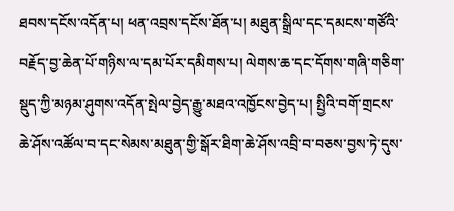ཐབས་དངོས་འདོན་པ། ཕན་འབྲས་དངོས་ཐོན་པ། མཐུན་སྒྲིལ་དང་དམངས་གཙོའི་བརྗོད་བྱ་ཆེན་པོ་གཉིས་ལ་དམ་པོར་དམིགས་པ། ལེགས་ཆ་དང་དོགས་གཞི་གཅིག་སྡུད་ཀྱི་མཉམ་ཤུགས་འདོན་སྤེལ་བྱེད་རྒྱུ་མཐའ་འཁྱོངས་བྱེད་པ། སྤྱིའི་བགོ་གྲངས་ཆེ་ཤོས་འཚོལ་བ་དང་སེམས་མཐུན་གྱི་སྒོར་ཐིག་ཆེ་ཤོས་འབྲི་བ་བཅས་བྱས་ཏེ་དུས་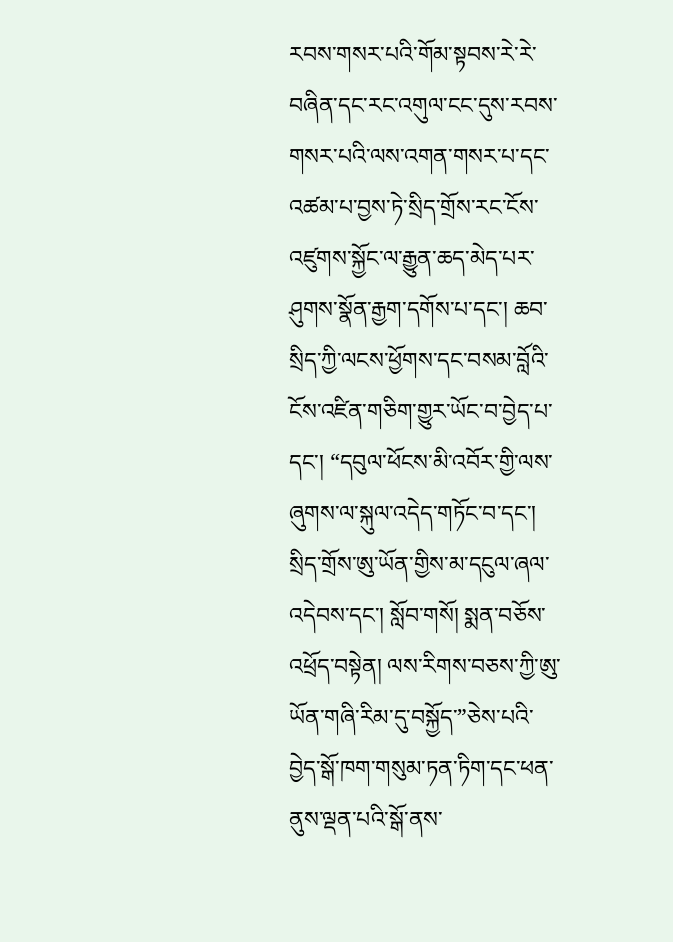རབས་གསར་པའི་གོམ་སྟབས་རེ་རེ་བཞིན་དང་རང་འགུལ་ངང་དུས་རབས་གསར་པའི་ལས་འགན་གསར་པ་དང་འཚམ་པ་བྱས་ཏེ་སྲིད་གྲོས་རང་ངོས་འཛུགས་སྐྱོང་ལ་རྒྱུན་ཆད་མེད་པར་ཤུགས་སྣོན་རྒྱག་དགོས་པ་དང་། ཆབ་སྲིད་ཀྱི་ལངས་ཕྱོགས་དང་བསམ་བློའི་ངོས་འཛིན་གཅིག་གྱུར་ཡོང་བ་བྱེད་པ་དང་། “དབུལ་ཕོངས་མི་འབོར་གྱི་ལས་ཞུགས་ལ་སྐུལ་འདེད་གཏོང་བ་དང་། སྲིད་གྲོས་ཨུ་ཡོན་གྱིས་མ་དངུལ་ཞལ་འདེབས་དང་། སློབ་གསོ། སྨན་བཅོས་འཕྲོད་བསྟེན། ལས་རིགས་བཅས་ཀྱི་ཨུ་ཡོན་གཞི་རིམ་དུ་བསྐྱོད་”ཅེས་པའི་བྱེད་སྒོ་ཁག་གསུམ་ཏན་ཏིག་དང་ཕན་ནུས་ལྡན་པའི་སྒོ་ནས་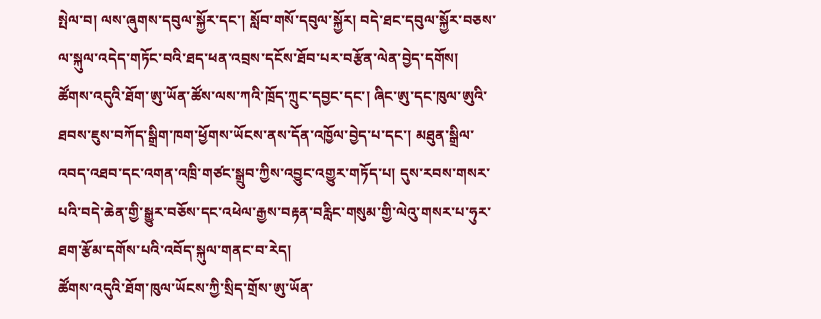སྤེལ་བ། ལས་ཞུགས་དབུལ་སྐྱོར་དང་། སློབ་གསོ་དབུལ་སྐྱོར། བདེ་ཐང་དབུལ་སྐྱོར་བཅས་ལ་སྐུལ་འདེད་གཏོང་བའི་ཐད་ཕན་འབྲས་དངོས་ཐོབ་པར་བརྩོན་ལེན་བྱེད་དགོས།
ཚོགས་འདུའི་ཐོག་ཨུ་ཡོན་ཚོས་ལས་ཀའི་ཁྲོད་ཀྲུང་དབྱང་དང་། ཞིང་ཨུ་དང་ཁུལ་ཨུའི་ཐབས་ཇུས་བཀོད་སྒྲིག་ཁག་ཕྱོགས་ཡོངས་ནས་དོན་འཁྱོལ་བྱེད་པ་དང་། མཐུན་སྒྲིལ་འབད་འཐབ་དང་འགན་འཁྲི་གཙང་སྒྲུབ་ཀྱིས་འབྱུང་འགྱུར་གཏོད་པ། དུས་རབས་གསར་པའི་བདེ་ཆེན་གྱི་སྒྱུར་བཅོས་དང་འཕེལ་རྒྱས་བརྟན་བརླིང་གསུམ་གྱི་ལེའུ་གསར་པ་ཧུར་ཐག་རྩོམ་དགོས་པའི་འབོད་སྐུལ་གནང་བ་རེད།
ཚོགས་འདུའི་ཐོག་ཁུལ་ཡོངས་ཀྱི་སྲིད་གྲོས་ཨུ་ཡོན་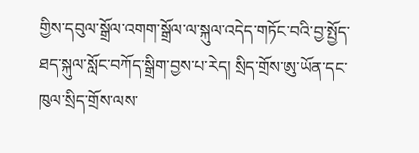གྱིས་དབུལ་སྒྲོལ་འགག་སྒྲོལ་ལ་སྐུལ་འདེད་གཏོང་བའི་བྱ་སྤྱོད་ཐད་སྐུལ་སློང་བཀོད་སྒྲིག་བྱས་པ་རེད། སྲིད་གྲོས་ཨུ་ཡོན་དང་ཁུལ་སྲིད་གྲོས་ལས་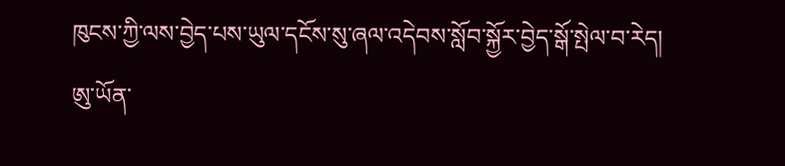ཁུངས་ཀྱི་ལས་བྱེད་པས་ཡུལ་དངོས་སུ་ཞལ་འདེབས་སློབ་སྐྱོར་བྱེད་སྒོ་སྤེལ་བ་རེད།
ཨུ་ཡོན་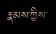རྣམས་ཀྱིས་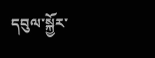དབུལ་སྐྱོར་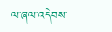ལ་ཞལ་འདེབས་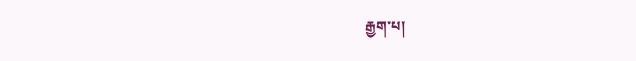རྒྱག་པ།